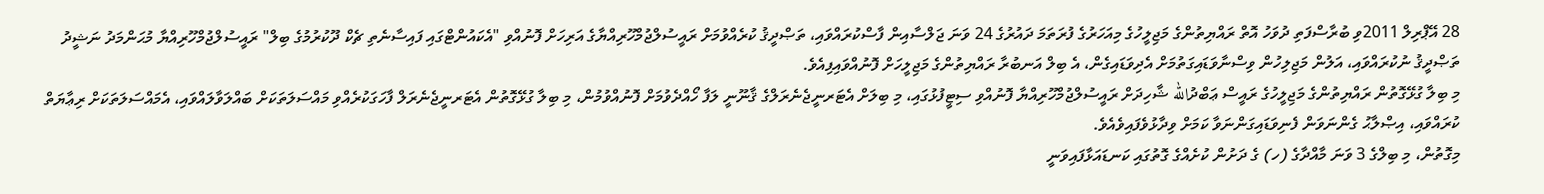28 އޭޕްރިލް 2011ވި ބުރާސްފަތި ދުވަހު އޮތް ރައްޔިތުންގެ މަޖިލީހުގެ މިއަހަރުގެ ފުރަތަމަ ދައުރުގެ 24 ވަނަ ޖަލްސާއިން ފާސްކުރައްވައި، ތަޞްދީޤު ކުރެއްވުމަށް ރައީސުލްޖުމްހޫރިއްޔާގެ އަރިހަށް ފޮނުއްވި "އެކައުންޓްގައި ފައިސާނެތި ޗެކް ދޫކުރުމުގެ ބިލް" ރައީސުލްޖުމްހޫރިއްޔާ މުޙަންމަދު ނަޝީދު ތަޞްދީޤު ނުކުރައްވައި، އަލުން މަޖިލިހުން ވިސްނާވަޑައިގަތުމަށް އެދިވަޑައިގެން، އެ ބިލް އަނބުރާ ރައްޔިތުންގެ މަޖިލީހަށް ފޮނުއްވައިފިއެވެ.
މި ބިލާ ގުޅޭގޮތުން ރައްޔިތުންގެ މަޖިލީހުގެ ރައީސް ޢަބްދުالله ޝާހިދަށް ރައީސުލްޖުމްހޫރިއްޔާ ފޮނުއްވި ސިޓީފުޅުގައި، މި ބިލަށް އެޓަރނީޖެނެރަލްގެ ޤާނޫނީ ލަފާ ހޯއްދެވުމަށް ފޮނުއްވުމުން، މި ބިލާ ގުޅޭގޮތުން އެޓަރނީޖެނެރަލް ފާހަގަކުރެއްވި މައްސަލަތަކަށް ބައްލަވާލައްވައި، އެމައްސަލަތަކަށް ރިޢާޔަތް ކުރައްވައި، އިޞްލާޙު ގެންނަވަން ފެނިވަޑައިގަންނަވާ ކަމަށް ވިދާޅުވެފައިވެއެވެ.
މިގޮތުން، މި ބިލްގެ 3 ވަނަ މާއްދާގެ (ހ) ގެ ދަށުން ކުށެއްގެ ގޮތުގައި ކަނޑައަޅާފައިވަނީ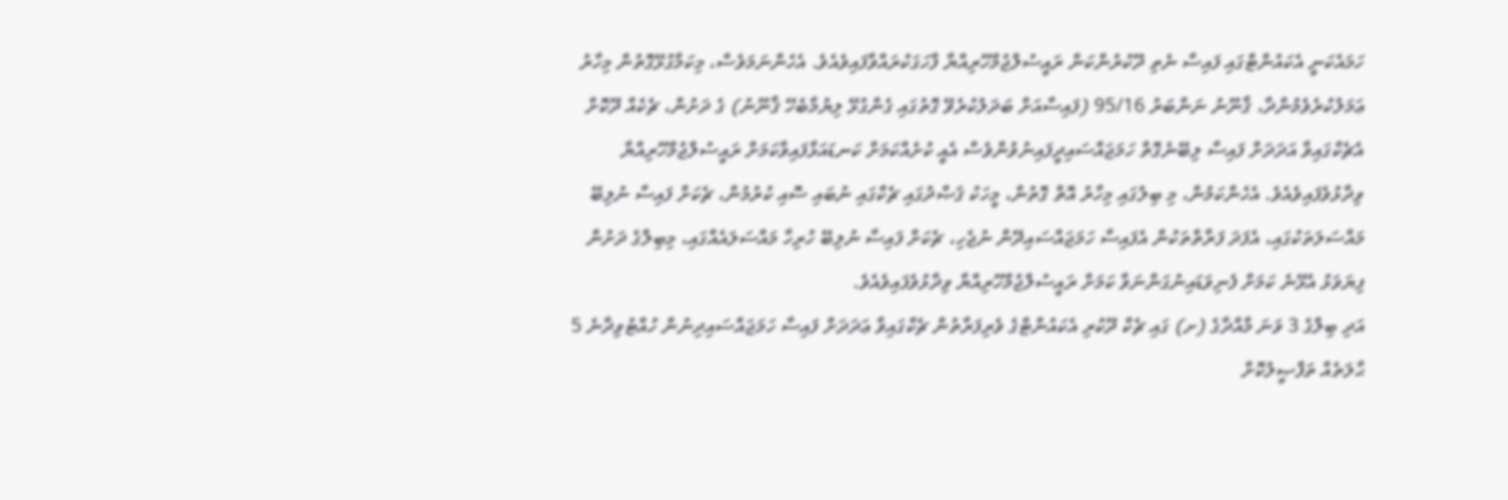ހަމައެކަނީ އެކައުންޓްގައި ފައިސާ ނެތި ދޫކުރުންކަން ރައީސުލްޖުމްހޫރިއްޔާ ފާހަގަކުރައްވާފައިވެއެވެ. އެހެންނަމަވެސް، މިކަމާގުޅޭގޮތުން މިހާރު ޢަމަލުކުރެވެމުންދާ، ޤާނޫނު ނަންބަރު 95/16 (ފައިސާއަށް ބަދަލުކުރެވޭ ގޮތުގައި ގެންގުޅޭ ލިޔުމާބެހޭ ޤާނޫނު) ގެ ދަށުން، ޗެކެއް ދޫކޮށް އެޗެކްގައިވާ އަދަދަށް ފައިސާ ލިބޭނެގޮތް ހަމަޖައްސައިދީފައިނުވުންވެސް އެއީ ކުށެއްކަމަށް ކަނޑައަޅާފައިވާކަމަށް ރައީސުލްޖުމްހޫރިއްޔާ ވިދާޅުވެފައިވެއެވެ. އެހެންކަމުން، މި ބިލުގައި މިހާރު އޮތް ގޮތުން، މީހަކު ޤަޞްދުގައި ޗެކްގައި ނުބައި ސޮއި ކުރުމުން، ޗެކަށް ފައިސާ ނުލިބޭ މައްސަލަތަކުގައި، އެފަދަ ފަރާތްތަކުން އެފައިސާ ހަމަޖައްސައިދޭން ނުޖެހި، ޗެކަށް ފައިސާ ނުލިބޭ ހުރިހާ މައްސަލައެއްގައި، މިބިލްގެ ދަށުން ފިޔަވަޅު އެޅޭނެ ކަމަށް ފެނިވަޑައިނުގަންނަވާ ކަމަށް ރައީސުލްޖުމްހޫރިއްޔާ ވިދާޅުވެފައިވެއެވެ.
އަދި ބިލްގެ 3 ވަނަ މާއްދާގެ (ށ) ގައި ޗެކް ދޫކުރި އެކައުންޓްގެ ވެރިފަރާތުން ޗެކްގައިވާ ޢަދަދަށް ފައިސާ ހަމަޖައްސައިދިނުން ހުއްޓުވިދާނެ 5 ޙާލަތެއް ތަފްޞީލުކޮށް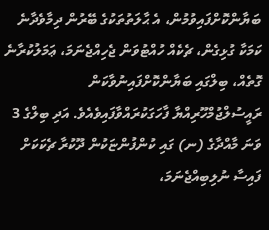ބަޔާންކޮށްފައިވުމުން، އެ ޙާލަތުތަކުގެ ބޭރުން ދިމާވެދާނެ ކަމަކާ ގުޅިގެން، ޗެކެއް ހުއްޓުވަން ޖެހިއްޖެނަމަ، ޢަމަލުކުރާނެ ގޮތެއް، ބިލްގައި ބަޔާންކޮށްފައިނުވާކަން ރައީސުލްޖުމްހޫރިއްޔާ ފާހަގަކުރައްވާފައިވެއެވެ. އަދި ބިލްގެ 3 ވަނަ މާއްދާގެ (ނ) ގައި ކުންފުންޏަކުން ދޫކުރާ ޗެކަކަށް ފައިސާ ނުލިބިއްޖެނަމަ،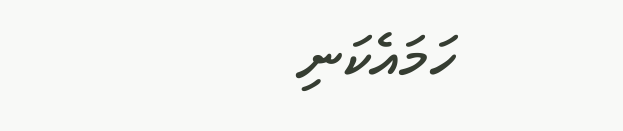ހަމައެކަނި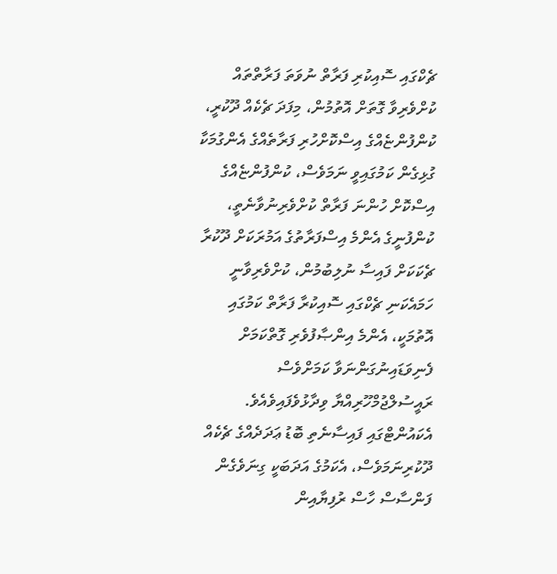ޗެކްގައި ސޮއިކުރި ފަރާތް ނުވަތަ ފަރާތްތައް ކުށްވެރިވާ ގޮތަށް އޮތުމުން، މިފަދަ ޗެކެއް ދޫކުރީ، ކުންފުންޏެއްގެ އިސްކޮށްހުރި ފަރާތެއްގެ އެންގުމަކާ ގުޅިގެން ކަމުގައިވީ ނަމަވެސް، ކުންފުންޏެއްގެ އިސްކޮށް ހުންނަ ފަރާތް ކުށްވެރިނުވާނެތީ، ކުންފުނީގެ އެންމެ އިސްފަރާތުގެ އަމުރަކަށް ދޫކުރާ ޗެކަކަށް ފައިސާ ނުލިބުމުން، ކުށްވެރިވާނީ ހަމައެކަނި ޗެކްގައި ސޮއިކުރާ ފަރާތް ކަމުގައި އޮތުމަކީ، އެންމެ އިންޞާފުވެރި ގޮތްކަމަށް ފެނިވަޑައިނުގަންނަވާ ކަމަށްވެސް ރައީސުލްޖުމްހޫރިއްޔާ ވިދާޅުވެފައިވެއެވެ.
އެކައުންޓްގައި ފައިސާނެތި ބޮޑު ޢަދަދެއްގެ ޗެކެއް ދޫކުރިނަމަވެސް، އެކަމުގެ އަދަބަކީ ގިނަވެގެން ފަންސާސް ހާސް ރުފިޔާއިން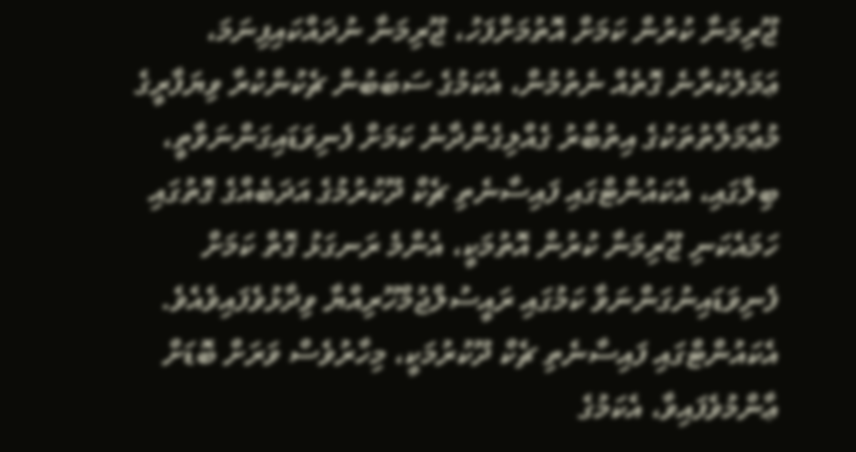ޖޫރިމަނާ ކުރުން ކަމަށް އޮތުމަށްފަހު، ޖޫރިމަނާ ނުދައްކައިފިނަމަ، ޢަމަލުކުރާނެ ގޮތެއް ނެތުމުން، އެކަމުގެ ސަބަބުން ޗެކުންކުރާ ވިޔަފާރީގެ މުޢާމަލާތުތަކުގެ އިތުބާރު ގެއްލިގެންދާނެ ކަމަށް ފެނިވަޑައިގަންނަވާތީ، ބިލްގައި، އެކައުންޓްގައި ފައިސާނެތި ޗެކް ދޫކުރުމުގެ އަދަބެއްގެ ގޮތުގައި ހަމައެކަނި ޖޫރިމަނާ ކުރުން އޮތުމަކީ، އެންމެ ރަނގަޅު ގޮތް ކަމަށް ފެނިވަޑައިނުގަންނަވާ ކަމުގައި ރައީސުލްޖުމްހޫރިއްޔާ ވިދާޅުވެފައިވެއެވެ.
އެކައުންޓްގައި ފައިސާނެތި ޗެކް ދޫކުރުމަކީ، މިހާރުވެސް ވަރަށް ބޮޑަށް ޢާންމުވެފައިވާ، އެކަމުގެ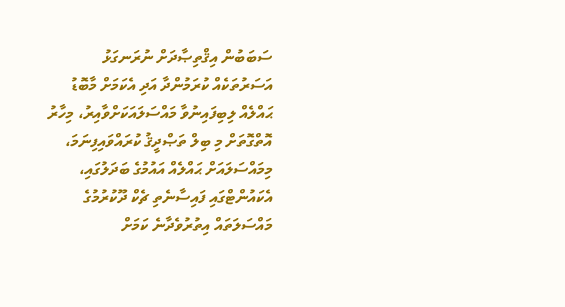ސަބަބުން އިޤްތިޞާދަށް ނުރަނގަޅު އަސަރުތަކެއް ކުރަމުންދާ އަދި އެކަމަށް މާބޮޑު ޙައްލެއް ލިބިފައިނުވާ މައްސަލައަކަށްވާއިރު، މިހާރު އޮތްގޮތަށް މި ބިލް ތަޞްދީޤު ކުރައްވައިފިނަމަ، މިމައްސަލައަށް ޙައްލެއް އައުމުގެ ބަދަލުގައި، އެކައުންޓްގައި ފައިސާނެތި ޗެކް ދޫކުރުމުގެ މައްސަލަތައް އިތުރުވެދާނެ ކަމަށް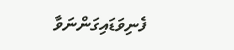ފެނިވަޑައިގަންނަވާ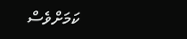ކަމަށްވެސް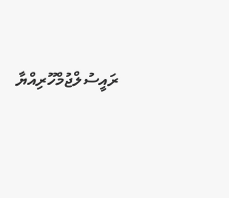ރައީސުލްޖުމްހޫރިއްޔާ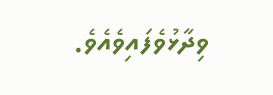ވިދާޅުވެފައިވެއެވެ.